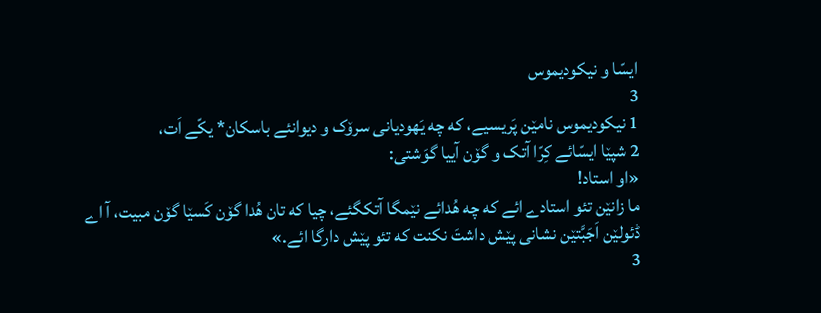ایسّا و نیکودیموس
3
1 نیکودیموس نامێن پَریسیے، که چه یَهودیانی سرۆک و دیوانئے باسکان* یکّے اَت،
2 شپێا ایسّائے کِرّا آتک و گۆن آییا گوَشتی:
«او استاد!
ما زانێن تئو استادے ائے که چه هُدائے نێمگا آتکگئے، چیا که تان هُدا گۆن کَسێا گۆن مبیت، آ اے ڈئولێن اَجَبَّتێن نشانی پێش داشتَ نکنت که تئو پێش دارگا ائے.»
3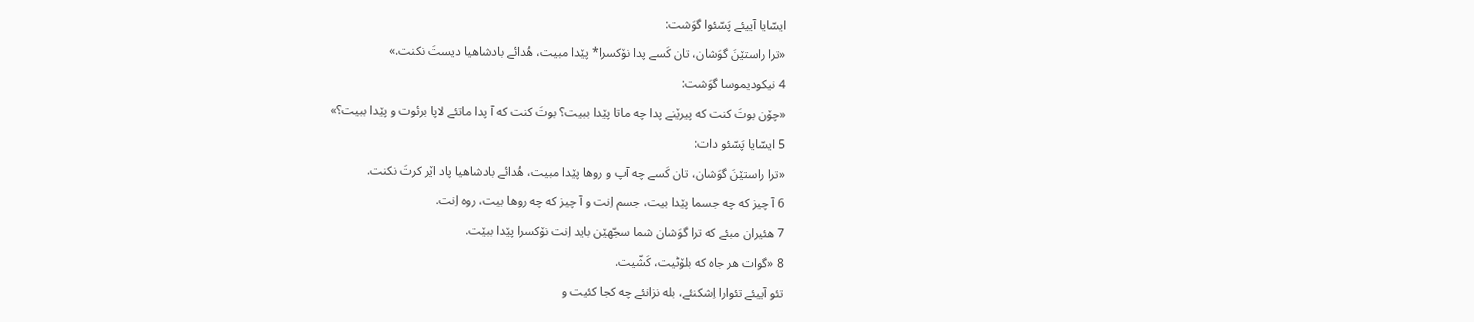ایسّایا آییئے پَسّئوا گوَشت:
«ترا راستێنَ گوَشان، تان کَسے پدا نۆکسرا* پێدا مبیت، هُدائے بادشاهیا دیستَ نکنت.»
4 نیکودیموسا گوَشت:
«چۆن بوتَ کنت که پیرێنے پدا چه ماتا پێدا ببیت؟ بوتَ کنت که آ پدا ماتئے لاپا برئوت و پێدا ببیت؟»
5 ایسّایا پَسّئو دات:
«ترا راستێنَ گوَشان، تان کَسے چه آپ و روها پێدا مبیت، هُدائے بادشاهیا پاد اێر کرتَ نکنت.
6 آ چیز که چه جسما پێدا بیت، جسم اِنت و آ چیز که چه روها بیت، روه اِنت.
7 هئیران مبئے که ترا گوَشان شما سجّهێن باید اِنت نۆکسرا پێدا ببێت.
8 «گوات هر جاه که بلۆٹیت، کَشّیت.
تئو آییئے تئوارا اِشکنئے، بله نزانئے چه کجا کئیت و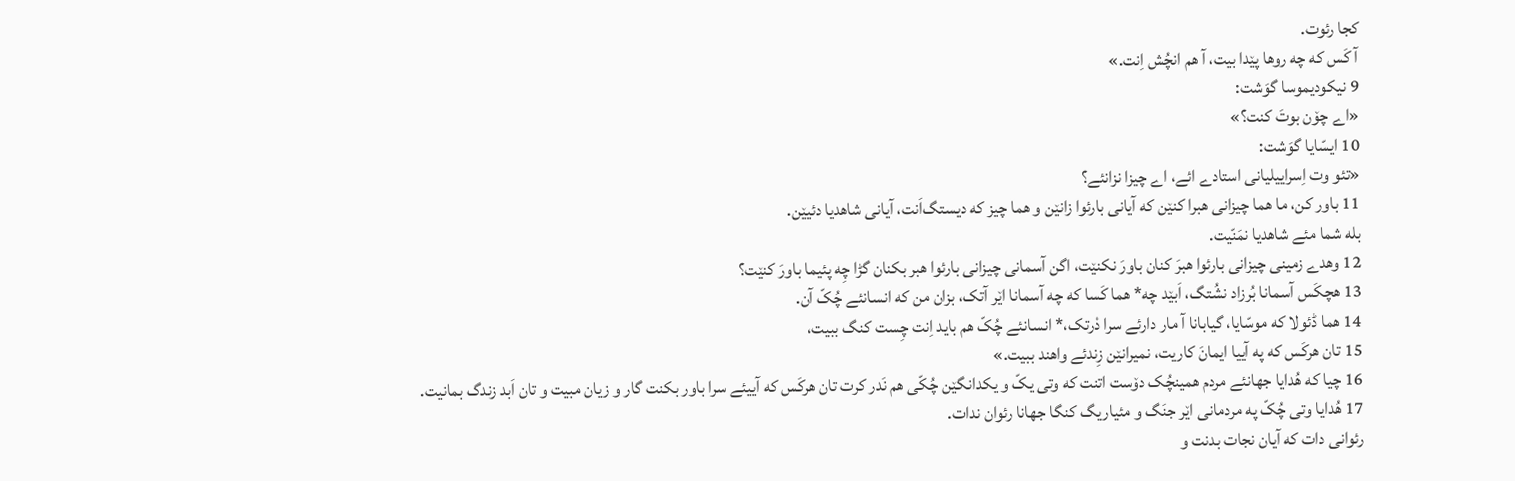کجا رئوت.
آ کَس که چه روها پێدا بیت، آ هم انچُش اِنت.»
9 نیکودیموسا گوَشت:
«اے چۆن بوتَ کنت؟»
10 ایسّایا گوَشت:
«تئو وت اِسراییلیانی استادے ائے، اے چیزا نزانئے؟
11 باور کن، ما هما چیزانی هبرا کنێن که آیانی بارئوا زانێن و هما چیز که دیستگ‌اَنت، آیانی شاهدیا دئیێن.
بله شما مئے شاهدیا نمَنّیت.
12 وهدے زمینی چیزانی بارئوا هبرَ کنان باورَ نکنێت، اگن آسمانی چیزانی بارئوا هبر بکنان گڑا چِه پئیما باورَ کنێت؟
13 هچکَس آسمانا بُرزاد نشُتگ، اَبێد چه* هما کَسا که چه آسمانا اێر آتک، بزان من که انسانئے چُکّ آن.
14 هما ڈئولا که موسّایا، گیابانا آ مار دارئے سرا دْرتک،* انسانئے چُکّ هم باید اِنت چِست کنگ ببیت،
15 تان هرکَس که په آییا ایمانَ کاریت، نمیرانێن زِندئے واهند ببیت.»
16 چیا که هُدایا جهانئے مردم همینچُک دۆست اتنت که وتی یکّ و یکدانگێن چُکّی هم نَدر کرت تان هرکَس که آییئے سرا باور بکنت گار و زیان مبیت و تان اَبد زندگ بمانیت.
17 هُدایا وتی چُکّ په مردمانی اێر جنَگ و مئیاریگ کنگا جهانا رئوان ندات.
رئوانی دات که آیان نجات بدنت و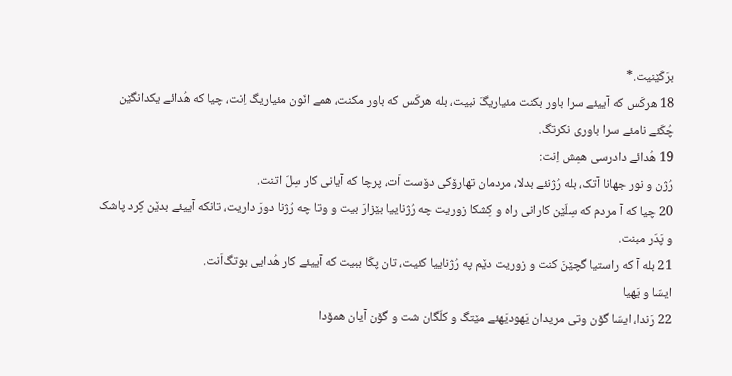برَکّێنیت.*
18 هرکَس که آییئے سرا باور بکنت مئیاریگَ نبیت، بله هرکَس که باور مکنت، همے انّون مئیاریگ اِنت، چیا که هُدائے یکدانگێن چُکّئے نامئے سرا باوری نکرتگ.
19 هُدائے دادرسی همِش اِنت:
رُژن و نور جهانا آتک، بله رُژنئے بدلا، مردمان تهارۆکی دۆست اَت، پرچا که آیانی کار سِلّ اتنت.
20 چیا که آ مردم که سِلّێن کارانی راه و کِشکا زوریت چه رُژناییا بێزارَ بیت و وتا چه رُژنا دورَ داریت، تانکه آییئے بدێن کِرد پاشک و پَدّر مبنت.
21 بله آ که راستیا گچێنَ کنت و زوریت دێم په رُژناییا کئیت، تان پکّا ببیت که آییئے کار هُدایی بوتگ‌اَنت.
ایسّا و یَهیا
22 رَندا، ایسّا گۆن وتی مریدان یَهودیَهئے مێتگ و کلّگان شت و گۆن آیان همۆدا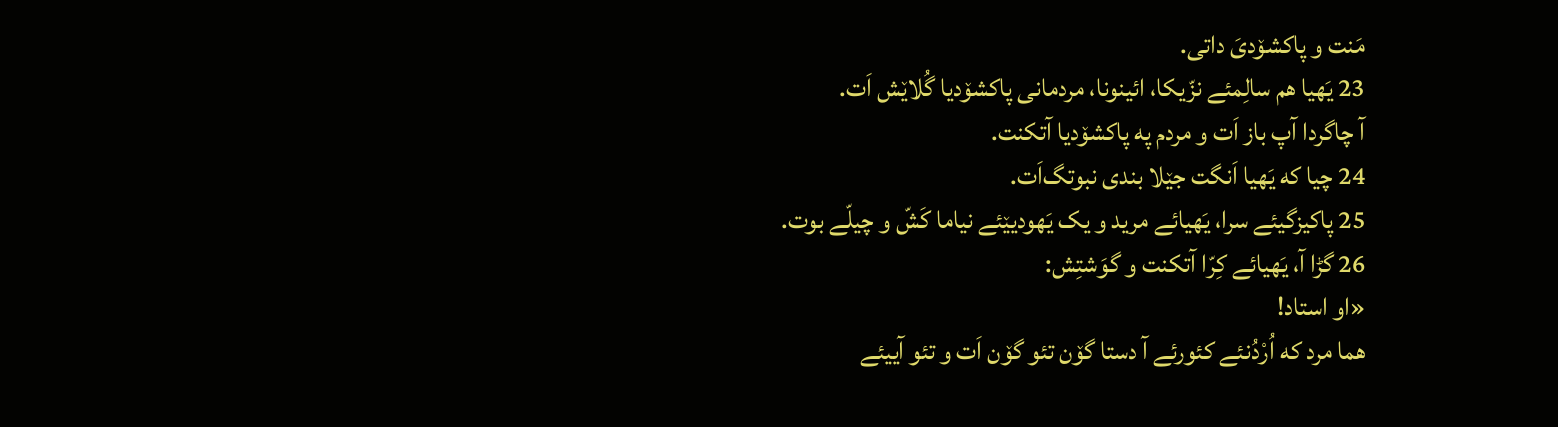مَنت و پاکشۆدیَ داتی.
23 یَهیا هم سالِمئے نزّیکا، ائینونا، مردمانی پاکشۆدیا گُلاێش اَت.
آ چاگردا آپ باز اَت و مردم په پاکشۆدیا آتکنت.
24 چیا که یَهیا اَنگت جێلا بندی نبوتگ‌اَت.
25 پاکیزگیئے سرا، یَهیائے مرید و یک یَهودیێئے نیاما کَشّ و چیلّے بوت.
26 گڑا آ، یَهیائے کِرّا آتکنت و گوَشتِش:
«او استاد!
هما مرد که اُرْدُنئے کئورئے آ دستا گۆن تئو گۆن اَت و تئو آییئے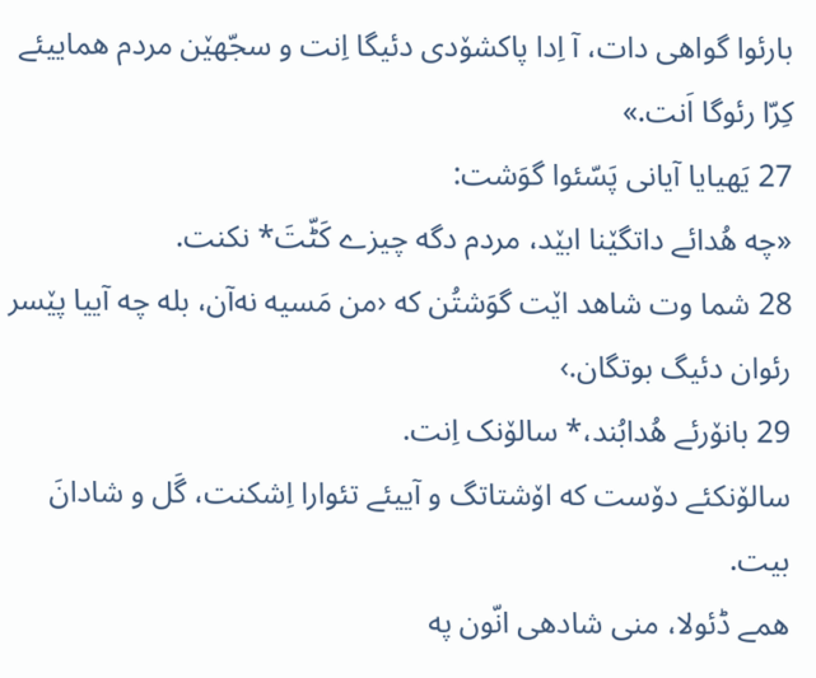بارئوا گواهی دات، آ اِدا پاکشۆدی دئیگا اِنت و سجّهێن مردم هماییئے کِرّا رئوگا اَنت.»
27 یَهیایا آیانی پَسّئوا گوَشت:
«چه هُدائے داتگێنا ابێد، مردم دگه چیزے کَٹّتَ* نکنت.
28 شما وت شاهد اێت گوَشتُن که ‹من مَسیه نه‌آن، بله چه آییا پێسر رئوان دئیگ بوتگان.›
29 بانۆرئے هُدابُند،* سالۆنک اِنت.
سالۆنکئے دۆست که اۆشتاتگ و آییئے تئوارا اِشکنت، گَل و شادانَ بیت.
همے ڈئولا، منی شادهی انّون په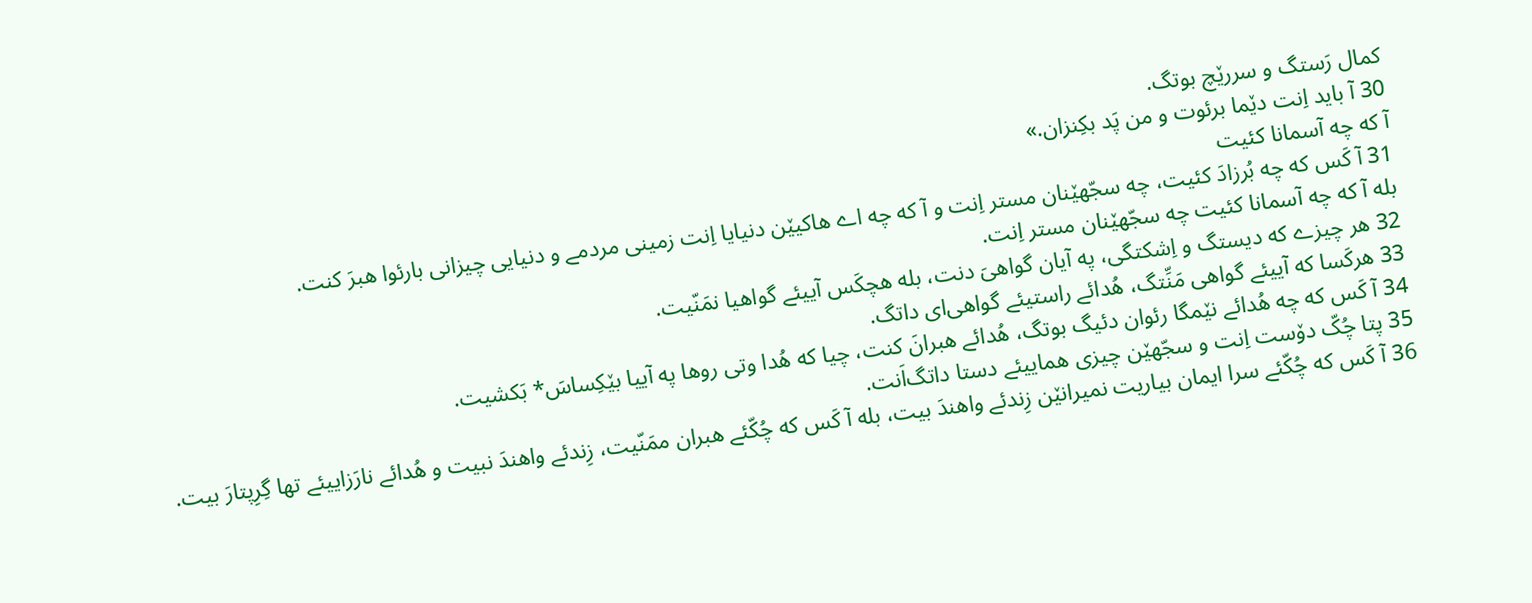کمال رَستگ و سررێچ بوتگ.
30 آ باید اِنت دێما برئوت و من پَد بکِنزان.»
آ که چه آسمانا کئیت
31 آ کَس که چه بُرزادَ کئیت، چه سجّهێنان مستر اِنت و آ که چه اے هاکیێن دنیایا اِنت زمینی مردمے و دنیایی چیزانی بارئوا هبرَ کنت.
بله آ که چه آسمانا کئیت چه سجّهێنان مستر اِنت.
32 هر چیزے که دیستگ و اِشکتگی، په آیان گواهیَ دنت، بله هچکَس آییئے گواهیا نمَنّیت.
33 هرکَسا که آییئے گواهی مَنِّتگ، هُدائے راستیئے گواهی‌ای داتگ.
34 آ کَس که چه هُدائے نێمگا رئوان دئیگ بوتگ، هُدائے هبرانَ کنت، چیا که هُدا وتی روها په آییا بێکِساسَ* بَکشیت.
35 پتا چُکّ دۆست اِنت و سجّهێن چیزی هماییئے دستا داتگ‌اَنت.
36 آ کَس که چُکّئے سرا ایمان بیاریت نمیرانێن زِندئے واهندَ بیت، بله آ کَس که چُکّئے هبران ممَنّیت، زِندئے واهندَ نبیت و هُدائے نارَزاییئے تها گِرِپتارَ بیت.